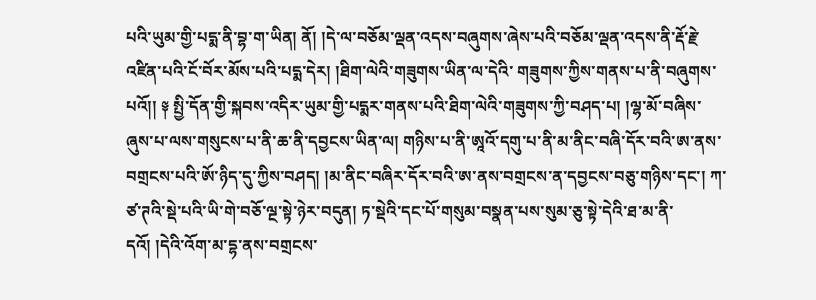པའི་ཡུམ་གྱི་པདྨ་ནི་བྷ་ག་ཡིན། ནོ། །དེ་ལ་བཅོམ་ལྡན་འདས་བཞུགས་ཞེས་པའི་བཅོམ་ལྡན་འདས་ནི་རྡོ་རྗེ་འཛིན་པའི་ངོ་བོར་མོས་པའི་པདྨ་དེར། །ཐིག་ལེའི་གཟུགས་ཡིན་ལ་དེའི་ གཟུགས་ཀྱིས་གནས་པ་ནི་བཞུགས་པའོ།། ༈ སྤྱི་དོན་གྱི་སྐབས་འདིར་ཡུམ་གྱི་པདྨར་གནས་པའི་ཐིག་ལེའི་གཟུགས་ཀྱི་བཤད་པ། །ལྷ་མོ་བཞིས་ཞུས་པ་ལས་གསུངས་པ་ནི་ཆ་ནི་དབྱངས་ཡིན་ལ། གཉིས་པ་ནི་ཨཱའོ་དགུ་པ་ནི་མ་ནིང་བཞི་དོར་བའི་ཨ་ནས་ བགྲངས་པའི་ཨོ་ཉིད་དུ་ཀྱིས་བཤད། །མ་ནིང་བཞིར་དོར་བའི་ཨ་ནས་བགྲངས་ན་དབྱངས་བཅུ་གཉིས་དང་། ཀ་ཙ་ཊའི་སྡེ་པའི་ཡི་གེ་བཅོ་ལྔ་སྟེ་ཉེར་བདུན། ཏ་སྡེའི་དང་པོ་གསུམ་བསྣན་པས་སུམ་ཅུ་སྟེ་དེའི་ཐ་མ་ནི་དའོ། །དེའི་འོག་མ་དྷ་ནས་བགྲངས་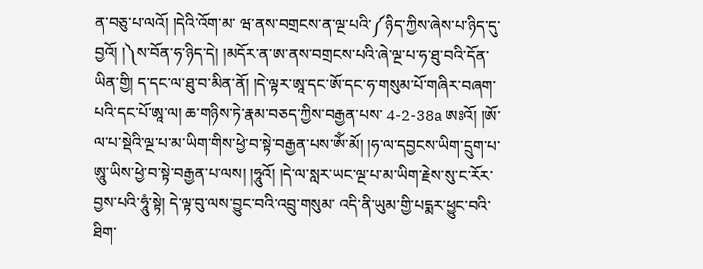ན་བཅུ་པ་ལའོ། །དེའི་འོག་མ་ ཝ་ནས་བགྲངས་ན་ལྔ་པའི་༼ཉིད་ཀྱིས་ཞེས་པ་ཉིད་དུ་བྱའོ། །༽ས་བོན་ཧ་ཉིད་དེ། །མདོར་ན་ཨ་ནས་བགྲངས་པའི་ཞེ་ལྔ་པ་ཧ་ཐུ་བའི་དོན་ཡིན་གྱི། ད་དང་ལ་ཐུ་བ་མིན་ནོ། །དེ་ལྟར་ཨཱ་དང་ཨོ་དང་ཧ་གསུམ་པོ་གཞིར་བཞག་པའི་དང་པོ་ཨཱ་ལ། ཆ་གཉིས་ཏེ་རྣམ་བཅད་ཀྱིས་བརྒྱན་པས་ 4-2-38a ཨཿའོ། །ཨོ་ལ་པ་སྡེའི་ལྔ་པ་མ་ཡིག་གིས་ཕྱེ་བ་སྟེ་བརྒྱན་པས་ཨོཾ་མོ། །ཧ་ལ་དབྱངས་ཡིག་དྲུག་པ་ཨཱུ་ཡིས་ཕྱེ་བ་སྟེ་བརྒྱན་པ་ལས། །ཧཱུའོ། །དེ་ལ་སླར་ཡང་ལྔ་པ་མ་ཡིག་རྗེས་སུ་ང་རོར་བྱས་པའི་ཧཱུཾ་སྟེ། དེ་ལྟ་བུ་ལས་བྱུང་བའི་འབྲུ་གསུམ་ འདི་ནི་ཡུམ་གྱི་པདྨར་ཕྱུང་བའི་ཐིག་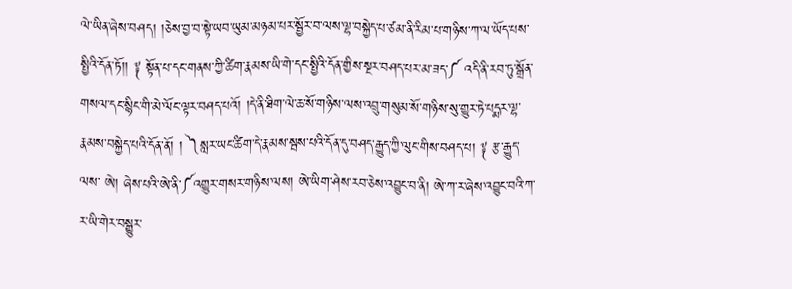ལེ་ཡིན་ཞེས་བཤད། །ཅེས་བྱ་བ་སྟེ་ཡབ་ཡུམ་མཉམ་པར་སྦྱོར་བ་ལས་ལྷ་བསྐྱེད་པ་ཙམ་ནི་རིམ་པ་གཉིས་ཀ་ལ་ཡོད་པས་སྤྱིའི་དོན་ཏོ།། ༈ སྟོན་པ་དང་གནས་ཀྱི་ཚིག་རྣམས་ཡི་གེ་དང་སྤྱིའི་དོན་གྱིས་སྔར་བཤད་པར་མ་ཟད་༼ འདི་ནི་རབ་ཏུ་སྒྲོན་གསལ་དང་སྙིང་གི་མེ་ལོང་ལྟར་བཤད་པའོ། །དེ་ནི་ཐིག་ལེ་ཆ་སོ་གཉིས་ལས་འབྲུ་གསུམ་སོ་གཉིས་སུ་གྱུར་ཏེ་པདྨར་ལྷ་རྣམས་བསྐྱེད་པའི་དོན་ནོ། ། ༽སླར་ཡང་ཚིག་དེ་རྣམས་སྦས་པའི་དོན་དུ་བཤད་རྒྱུད་ཀྱི་ལུང་གིས་བཤད་པ། ༈ རྩ་རྒྱུད་ལས་ ཨེ། ཞེས་པའི་ཨེ་ནི་༼འགྱུར་གསར་གཉིས་ལས། ཨེ་ཡིག་ཤེས་རབ་ཅེས་འབྱུང་བ་ནི། ཨེ་ཀ་ར་ཞེས་འབྱུང་བའི་ཀ་ར་ཡི་གེར་བསྒྱུར་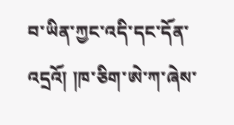བ་ཡིན་ཀྱང་འདི་དང་དོན་འདྲའོ། །ཁ་ཅིག་ཨེ་ཀ་ཞེས་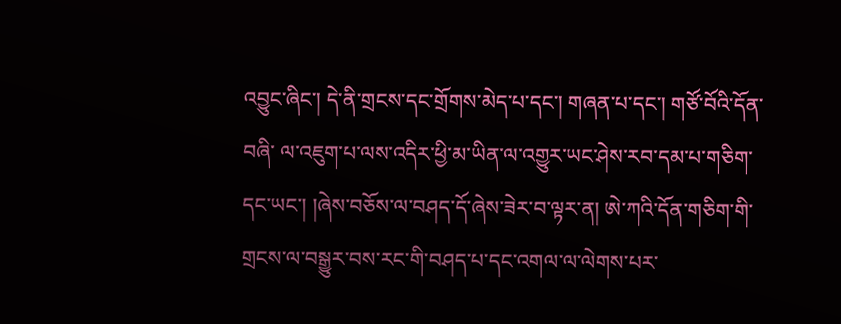འབྱུང་ཞིང་། དེ་ནི་གྲངས་དང་གྲོགས་མེད་པ་དང་། གཞན་པ་དང་། གཙོ་བོའི་དོན་བཞི་ ལ་འཇུག་པ་ལས་འདིར་ཕྱི་མ་ཡིན་ལ་འགྱུར་ཡང་ཤེས་རབ་དམ་པ་གཅིག་དང་ཡང་། །ཞེས་བཅོས་ལ་བཤད་དོ་ཞེས་ཟེར་བ་ལྟར་ན། ཨེ་ཀའི་དོན་གཅིག་གི་གྲངས་ལ་བསྒྱུར་བས་རང་གི་བཤད་པ་དང་འགལ་ལ་ལེགས་པར་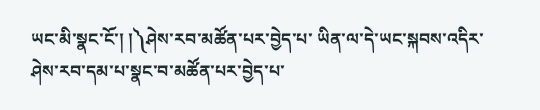ཡང་མི་སྣང་ངོ་། །༽ཤེས་རབ་མཚོན་པར་བྱེད་པ་ ཡིན་ལ་དེ་ཡང་སྐབས་འདིར་ཤེས་རབ་དམ་པ་སྣང་བ་མཚོན་པར་བྱེད་པ་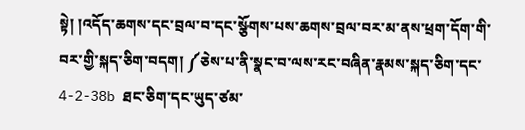སྟེ། །འདོད་ཆགས་དང་བྲལ་བ་དང་སྩོགས་པས་ཆགས་བྲལ་བར་མ་ནས་ཕྲག་དོག་གི་བར་གྱི་སྐད་ཅིག་བདག། ༼ཅེས་པ་ནི་སྣང་བ་ལས་རང་བཞིན་རྣམས་སྐད་ཅིག་དང་ 4-2-38b ཐང་ཅིག་དང་ཡུད་ཙམ་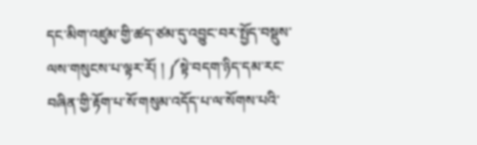དང་མིག་འཛུམ་གྱི་ཚད་ཙམ་དུ་འབྱུང་བར་སྤྱོད་བསྡུས་ལས་གསུངས་པ་ལྟར་རོ། ། ༼སྟེ་བདག་ཉིད་དམ་རང་བཞིན་གྱི་རྟོག་པ་སོ་གསུམ་འདོད་པ་ལ་སོགས་པའི་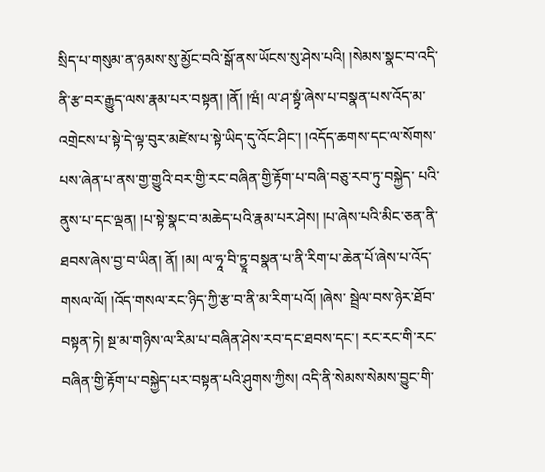སྲིད་པ་གསུམ་ན་ཉམས་སུ་མྱོང་བའི་སྒོ་ནས་ཡོངས་སུ་ཤེས་པའི། །སེམས་སྣང་བ་འདི་ ནི་རྩ་བར་རྒྱུད་ལས་རྣམ་པར་བསྟན། །ནོ། །ཝཾ། ལ་ཤ་སྟྭཾ་ཞེས་པ་བསྣན་པས་འོད་མ་འགྲེངས་པ་སྟེ་དེ་ལྟ་བུར་མཛེས་པ་སྟེ་ཡིད་དུ་འོང་ཤིང་། །འདོད་ཆགས་དང་ལ་སོགས་པས་ཞེན་པ་ནས་གྱ་གྱུའི་བར་གྱི་རང་བཞིན་གྱི་རྟོག་པ་བཞི་བཅུ་རབ་ཏུ་བསྐྱེད་ པའི་ནུས་པ་དང་ལྡན། །པ་སྟེ་སྣང་བ་མཆེད་པའི་རྣམ་པར་ཤེས། །པ་ཞེས་པའི་མིང་ཅན་ནི་ཐབས་ཞེས་བྱ་བ་ཡིན། ནོ། །མ། ལ་ཧཱ་བི་ཏྱཱ་བསྣན་པ་ནི་རིག་པ་ཆེན་པོ་ཞེས་པ་འོད་གསལ་ལོ། །འོད་གསལ་རང་ཉིད་ཀྱི་རྩ་བ་ནི་མ་རིག་པའོ། །ཞེས་ སྦྲེལ་བས་ཉེར་ཐོབ་བསྟན་ཏེ། སྔ་མ་གཉིས་ལ་རིམ་པ་བཞིན་ཤེས་རབ་དང་ཐབས་དང་། རང་རང་གི་རང་བཞིན་གྱི་རྟོག་པ་བསྐྱེད་པར་བསྟན་པའི་ཤུགས་ཀྱིས། འདི་ནི་སེམས་སེམས་བྱུང་གི་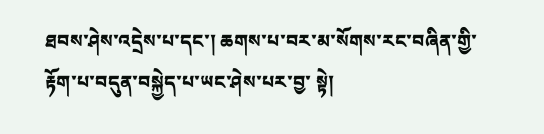ཐབས་ཤེས་འདྲེས་པ་དང་། ཆགས་པ་བར་མ་སོགས་རང་བཞིན་གྱི་རྟོག་པ་བདུན་བསྐྱེད་པ་ཡང་ཤེས་པར་བྱ་ སྟེ།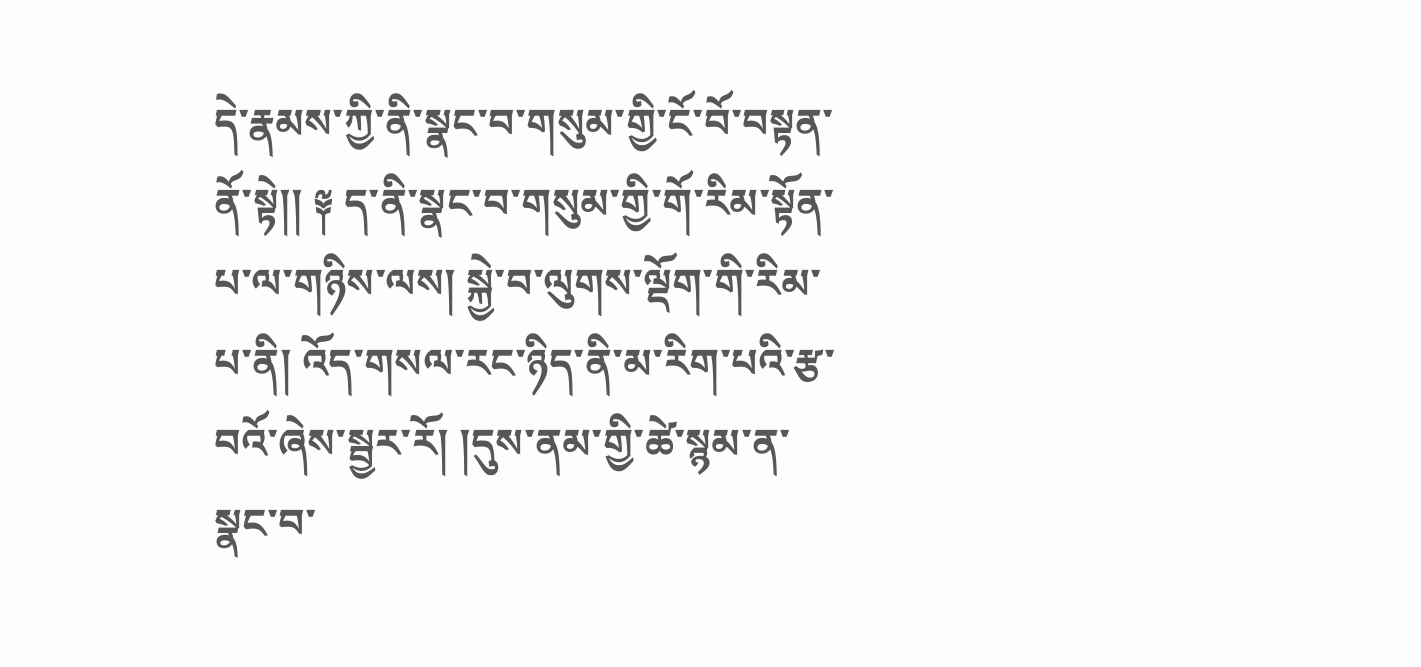དེ་རྣམས་ཀྱི་ནི་སྣང་བ་གསུམ་གྱི་ངོ་བོ་བསྟན་ནོ་སྟེ།། ༈ ད་ནི་སྣང་བ་གསུམ་གྱི་གོ་རིམ་སྟོན་པ་ལ་གཉིས་ལས། སྐྱེ་བ་ལུགས་ལྡོག་གི་རིམ་པ་ནི། འོད་གསལ་རང་ཉིད་ནི་མ་རིག་པའི་རྩ་བའོ་ཞེས་སྦྱར་རོ། །དུས་ནམ་གྱི་ཚེ་སྙམ་ན་སྣང་བ་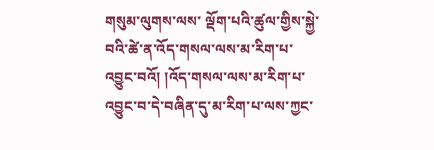གསུམ་ལུགས་ལས་ ལྡོག་པའི་ཚུལ་གྱིས་སྐྱེ་བའི་ཚེ་ན་འོད་གསལ་ལས་མ་རིག་པ་འབྱུང་བའོ། །འོད་གསལ་ལས་མ་རིག་པ་འབྱུང་བ་དེ་བཞིན་དུ་མ་རིག་པ་ལས་ཀྱང་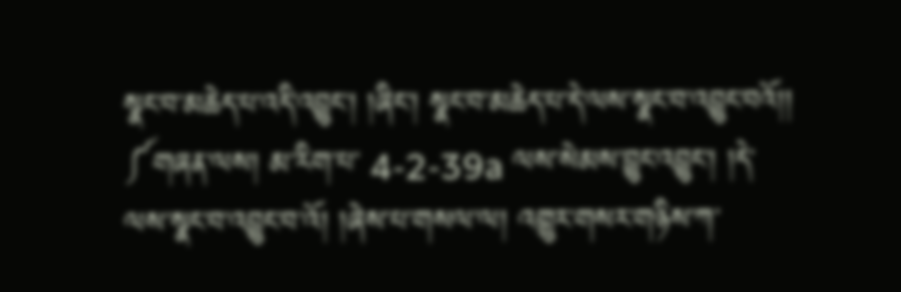སྣང་བ་མཆེད་པ་འདི་འབྱུང་། །ཞིང་། སྣང་བ་མཆེད་པ་དེ་ལས་སྣང་བ་འབྱུང་བའོ།། ༼གཞན་ལས། མ་རིག་པ་ 4-2-39a ལས་སེམས་བྱུང་འབྱུང་། །དེ་ལས་སྣང་བ་འབྱུང་བ་འོ། །ཞེས་པ་གསལ་ལ། འགྱུར་གསར་གཉིས་ཀ་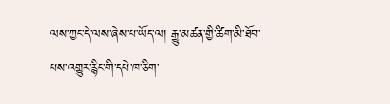ལས་ཀྱང་དེ་ལས་ཞེས་པ་ཡོད་ལ། རྒྱུ་མཚན་གྱི་ཚིག་མི་ཐོབ་པས་འགྱུར་རྙིང་གི་དཔེ་ཁ་ཅིག་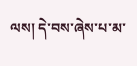ལས། དེ་བས་ཞེས་པ་མ་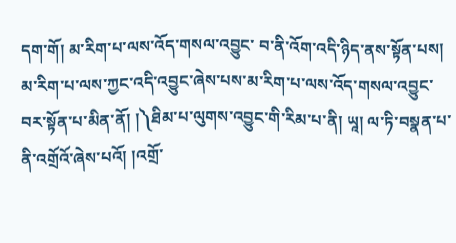དག་གོ། མ་རིག་པ་ལས་འོད་གསལ་འབྱུང་ བ་ནི་འོག་འདི་ཉིད་ནས་སྟོན་པས། མ་རིག་པ་ལས་ཀྱང་འདི་འབྱུང་ཞེས་པས་མ་རིག་པ་ལས་འོད་གསལ་འབྱུང་བར་སྟོན་པ་མིན་ནོ། །༽ཐིམ་པ་ལུགས་འབྱུང་གི་རིམ་པ་ནི། ཡཱ། ལ་ཏི་བསྣན་པ་ནི་འགྲོའོ་ཞེས་པའོ། །འགྲོ་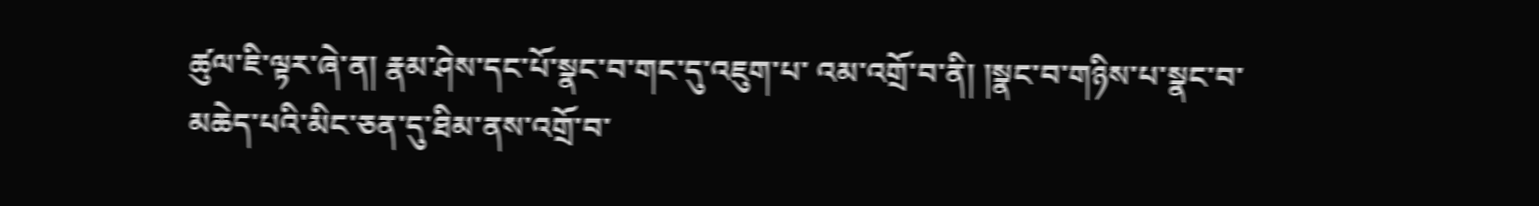ཚུལ་ཇི་ལྟར་ཞེ་ན། རྣམ་ཤེས་དང་པོ་སྣང་བ་གང་དུ་འཇུག་པ་ འམ་འགྲོ་བ་ནི། །སྣང་བ་གཉིས་པ་སྣང་བ་མཆེད་པའི་མིང་ཅན་དུ་ཐིམ་ནས་འགྲོ་བ་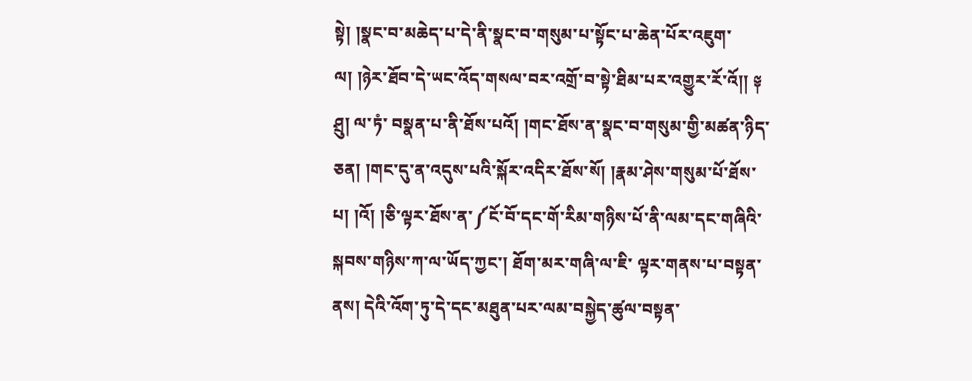སྟེ། །སྣང་བ་མཆེད་པ་དེ་ནི་སྣང་བ་གསུམ་པ་སྟོང་པ་ཆེན་པོར་འཇུག་ལ། །ཉེར་ཐོབ་དེ་ཡང་འོད་གསལ་བར་འགྲོ་བ་སྟེ་ཐིམ་པར་འགྱུར་རོ་འོ།། ༈ ཤྲུ། ལ་ཏཾ་ བསྣན་པ་ནི་ཐོས་པའོ། །གང་ཐོས་ན་སྣང་བ་གསུམ་གྱི་མཚན་ཉིད་ཅན། །གང་དུ་ན་འདུས་པའི་སྐོར་འདིར་ཐོས་སོ། །རྣམ་ཤེས་གསུམ་པོ་ཐོས་པ། །འོ། །ཅི་ལྟར་ཐོས་ན་༼ངོ་བོ་དང་གོ་རིམ་གཉིས་པོ་ནི་ལམ་དང་གཞིའི་སྐབས་གཉིས་ཀ་ལ་ཡོད་ཀྱང་། ཐོག་མར་གཞི་ལ་ཇི་ ལྟར་གནས་པ་བསྟན་ནས། དེའི་འོག་ཏུ་དེ་དང་མཐུན་པར་ལམ་བསྐྱེད་ཚུལ་བསྟན་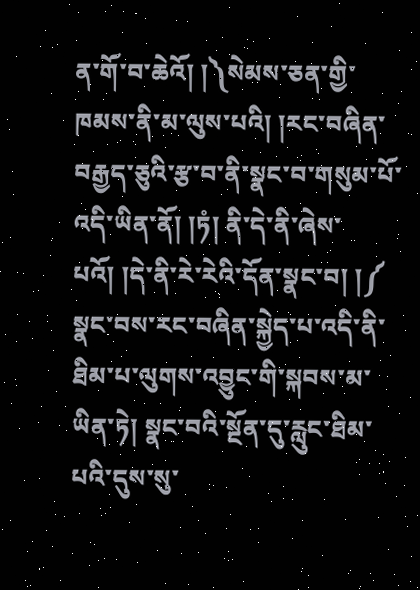ན་གོ་བ་ཆེའོ། །༽སེམས་ཅན་གྱི་ཁམས་ནི་མ་ལུས་པའི། །རང་བཞིན་བརྒྱད་ཅུའི་རྩ་བ་ནི་སྣང་བ་གསུམ་པོ་འདི་ཡིན་ནོ། །ཏཾ། ནི་དེ་ནི་ཞེས་པའོ། །དེ་ནི་རེ་རེའི་དོན་སྣང་བ། །༼ སྣང་བས་རང་བཞིན་སྐྱེད་པ་འདི་ནི་ཐིམ་པ་ལུགས་འབྱུང་གི་སྐབས་མ་ཡིན་ཏེ། སྣང་བའི་སྔོན་དུ་རླུང་ཐིམ་པའི་དུས་སུ་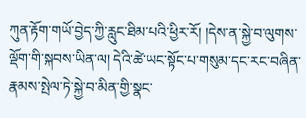ཀུན་རྟོག་གཡོ་བྱེད་ཀྱི་རླུང་ཐིམ་པའི་ཕྱིར་རོ། །དེས་ན་སྐྱེ་བ་ལུགས་ལྡོག་གི་སྐབས་ཡིན་ལ། དེའི་ཚེ་ཡང་སྟོང་པ་གསུམ་དང་རང་བཞིན་རྣམས་སྤེལ་ཏེ་སྐྱེ་བ་མིན་གྱི་སྣང་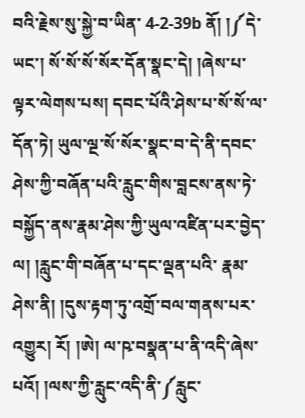བའི་རྗེས་སུ་སྐྱེ་བ་ཡིན་ 4-2-39b ནོ། །༼དེ་ཡང་། སོ་སོ་སོ་སོར་དོན་སྣང་དེ། །ཞེས་པ་ལྟར་ལེགས་པས། དབང་པོའི་ཤེས་པ་སོ་སོ་ལ་དོན་ཏེ། ཡུལ་ལྔ་སོ་སོར་སྣང་བ་དེ་ནི་དབང་ཤེས་ཀྱི་བཞོན་པའི་རླུང་གིས་བླངས་ནས་ཏེ་བསྐྱོད་ནས་རྣམ་ཤེས་ཀྱི་ཡུལ་འཛིན་པར་བྱེད་ལ། །རླུང་གི་བཞོན་པ་དང་ལྡན་པའི་ རྣམ་ཤེས་ནི། །དུས་རྟག་ཏུ་འགྲོ་བལ་གནས་པར་འགྱུར། རོ། །ཨེ། ལ་ཥ་བསྣན་པ་ནི་འདི་ཞེས་པའོ། །ལས་ཀྱི་རླུང་འདི་ནི་༼རླུང་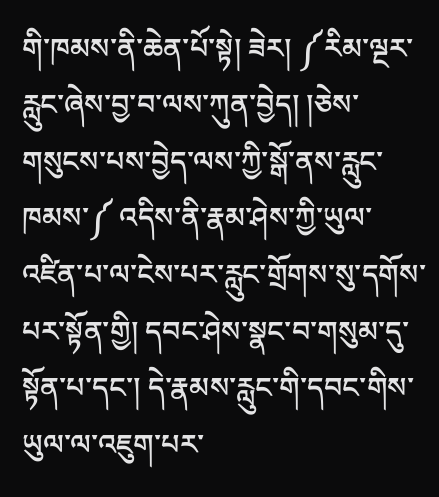གི་ཁམས་ནི་ཆེན་པོ་སྟེ། ཟེར། ༼རིམ་ལྔར་རླུང་ཞེས་བྱ་བ་ལས་ཀུན་བྱེད། །ཅེས་གསུངས་པས་བྱེད་ལས་ཀྱི་སྒོ་ནས་རླུང་ཁམས་༼ འདིས་ནི་རྣམ་ཤེས་ཀྱི་ཡུལ་འཛིན་པ་ལ་ངེས་པར་རླུང་གྲོགས་སུ་དགོས་པར་སྟོན་གྱི། དབང་ཤེས་སྣང་བ་གསུམ་དུ་སྟོན་པ་དང་། དེ་རྣམས་རླུང་གི་དབང་གིས་ཡུལ་ལ་འཇུག་པར་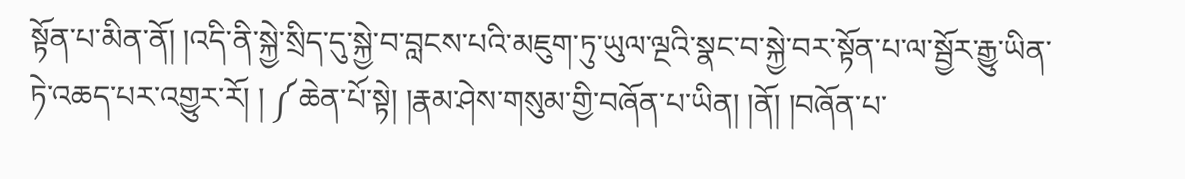སྟོན་པ་མིན་ནོ། །འདི་ནི་སྐྱེ་སྲིད་དུ་སྐྱེ་བ་བླངས་པའི་མཇུག་ཏུ་ཡུལ་ལྔའི་སྣང་བ་སྐྱེ་བར་སྟོན་པ་ལ་སྦྱོར་རྒྱུ་ཡིན་ཏེ་འཆད་པར་འགྱུར་རོ། ། ༼ཆེན་པོ་སྟེ། །རྣམ་ཤེས་གསུམ་གྱི་བཞོན་པ་ཡིན། །ནོ། །བཞོན་པ་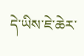དེ་ཡིས་ཇེ་ཆེར་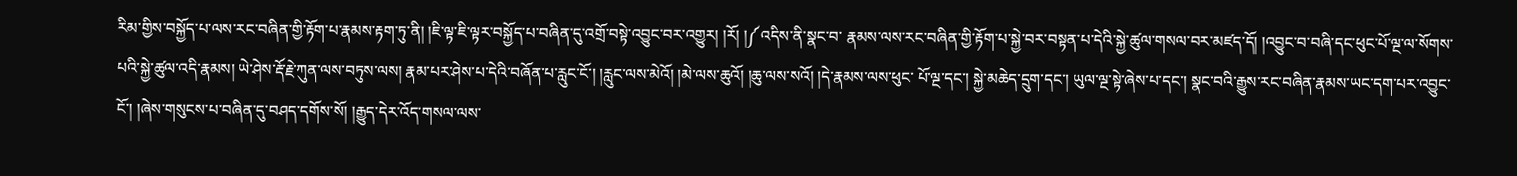རིམ་གྱིས་བསྐྱོད་པ་ལས་རང་བཞིན་གྱི་རྟོག་པ་རྣམས་རྟག་ཏུ་ནི། །ཇི་ལྟ་ཇི་ལྟར་བསྐྱོད་པ་བཞིན་དུ་འགྲོ་བསྟེ་འབྱུང་བར་འགྱུར། །རོ། །༼འདིས་ནི་སྣང་བ་ རྣམས་ལས་རང་བཞིན་གྱི་རྟོག་པ་སྐྱེ་བར་བསྟན་པ་དེའི་སྐྱེ་ཚུལ་གསལ་བར་མཛད་དོ། །འབྱུང་བ་བཞི་དང་ཕུང་པོ་ལྔ་ལ་སོགས་པའི་སྐྱེ་ཚུལ་འདི་རྣམས། ཡེ་ཤེས་རྡོ་རྗེ་ཀུན་ལས་བཏུས་ལས། རྣམ་པར་ཤེས་པ་དེའི་བཞོན་པ་རླུང་ངོ་། །རླུང་ལས་མེའོ། །མེ་ལས་ཆུའོ། །ཆུ་ལས་སའོ། །དེ་རྣམས་ལས་ཕུང་ པོ་ལྔ་དང་། སྐྱེ་མཆེད་དྲུག་དང་། ཡུལ་ལྔ་སྟེ་ཞེས་པ་དང་། སྣང་བའི་རྒྱུས་རང་བཞིན་རྣམས་ཡང་དག་པར་འབྱུང་ངོ་། །ཞེས་གསུངས་པ་བཞིན་དུ་བཤད་དགོས་སོ། །རྒྱུད་དེར་འོད་གསལ་ལས་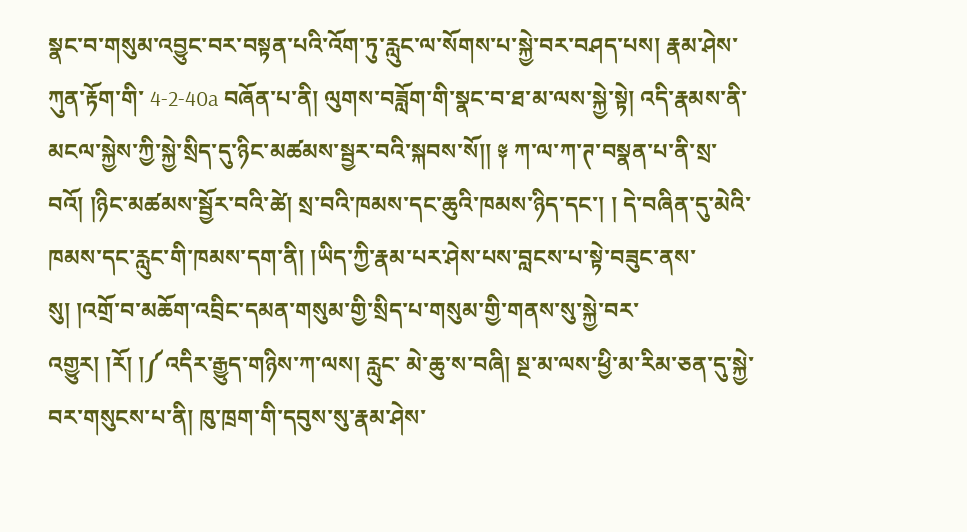སྣང་བ་གསུམ་འབྱུང་བར་བསྟན་པའི་འོག་ཏུ་རླུང་ལ་སོགས་པ་སྐྱེ་བར་བཤད་པས། རྣམ་ཤེས་ཀུན་རྟོག་གི་ 4-2-40a བཞོན་པ་ནི། ལུགས་བཟློག་གི་སྣང་བ་ཐ་མ་ལས་སྐྱེ་སྟེ། འདི་རྣམས་ནི་མངལ་སྐྱེས་ཀྱི་སྐྱེ་སྲིད་དུ་ཉིང་མཚམས་སྦྱར་བའི་སྐབས་སོ།། ༈ ཀ་ལ་ཀ་ཊ་བསྣན་པ་ནི་སྲ་བའོ། །ཉིང་མཚམས་སྦྱོར་བའི་ཚེ། སྲ་བའི་ཁམས་དང་ཆུའི་ཁམས་ཉིད་དང་། ། དེ་བཞིན་དུ་མེའི་ཁམས་དང་རླུང་གི་ཁམས་དག་ནི། །ཡིད་ཀྱི་རྣམ་པར་ཤེས་པས་བླངས་པ་སྟེ་བཟུང་ནས་སུ། །འགྲོ་བ་མཆོག་འབྲིང་དམན་གསུམ་གྱི་སྲིད་པ་གསུམ་གྱི་གནས་སུ་སྐྱེ་བར་འགྱུར། །རོ། །༼འདིར་རྒྱུད་གཉིས་ཀ་ལས། རླུང་ མེ་ཆུ་ས་བཞི། སྔ་མ་ལས་ཕྱི་མ་རིམ་ཅན་དུ་སྐྱེ་བར་གསུངས་པ་ནི། ཁུ་ཁྲག་གི་དབུས་སུ་རྣམ་ཤེས་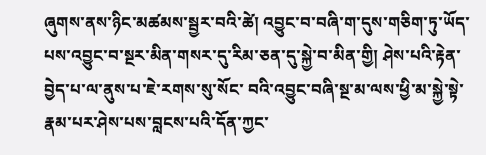ཞུགས་ནས་ཉིང་མཚམས་སྦྱར་བའི་ཚེ། འབྱུང་བ་བཞི་ག་དུས་གཅིག་ཏུ་ཡོད་པས་འབྱུང་བ་སྔར་མིན་གསར་དུ་རིམ་ཅན་དུ་སྐྱེ་བ་མིན་གྱི། ཤེས་པའི་རྟེན་བྱེད་པ་ལ་ནུས་པ་ཇེ་རགས་སུ་སོང་ བའི་འབྱུང་བཞི་སྔ་མ་ལས་ཕྱི་མ་སྐྱེ་སྟེ་རྣམ་པར་ཤེས་པས་བླངས་པའི་དོན་ཀྱང་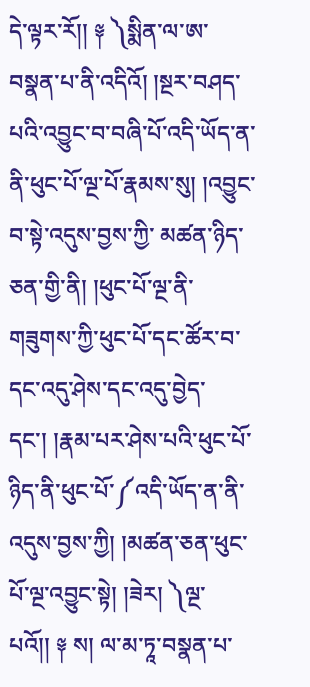དེ་ལྟར་རོ།། ༈ ༽སྨིན་ལ་ཨ་བསྣན་པ་ནི་འདིའོ། །སྔར་བཤད་པའི་འབྱུང་བ་བཞི་པོ་འདི་ཡོད་ན་ནི་ཕུང་པོ་ལྔ་པོ་རྣམས་སུ། །འབྱུང་བ་སྟེ་འདུས་བྱས་ཀྱི་ མཚན་ཉིད་ཅན་གྱི་ནི། །ཕུང་པོ་ལྔ་ནི་གཟུགས་ཀྱི་ཕུང་པོ་དང་ཚོར་བ་དང་འདུ་ཤེས་དང་འདུ་བྱེད་དང་། །རྣམ་པར་ཤེས་པའི་ཕུང་པོ་ཉིད་ནི་ཕུང་པོ་༼འདི་ཡོད་ན་ནི་འདུས་བྱས་ཀྱི། །མཚན་ཅན་ཕུང་པོ་ལྔ་འབྱུང་སྟེ། །ཟེར། ༽ལྔ་པའོ།། ༈ ས། ལ་མ་ཏཱ་བསྣན་པ་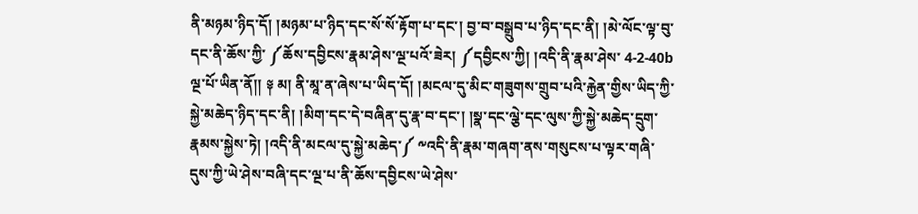ནི་མཉམ་ཉིད་དོ། །མཉམ་པ་ཉིད་དང་སོ་སོ་རྟོག་པ་དང་། བྱ་བ་བསྒྲུབ་པ་ཉིད་དང་ནི། །མེ་ལོང་ལྟ་བུ་དང་ནི་ཆོས་ཀྱི་ ༼ཆོས་དབྱིངས་རྣམ་ཤེས་ལྔ་པའོ་ཟེར། ༼དབྱིངས་ཀྱི། །འདི་ནི་རྣམ་ཤེས་ 4-2-40b ལྔ་པོ་ཡིན་ནོ།། ༈ མ། ནི་མཱ་ན་ཞེས་པ་ཡིད་དོ། །མངལ་དུ་མིང་གཟུགས་གྲུབ་པའི་རྐྱེན་གྱིས་ཡིད་ཀྱི་སྐྱེ་མཆེད་ཉིད་དང་ནི། །མིག་དང་དེ་བཞིན་དུ་རྣ་བ་དང་། །སྣ་དང་ལྕེ་དང་ལུས་ཀྱི་སྐྱེ་མཆེད་དྲུག་རྣམས་སྐྱེས་ཏེ། །འདི་ནི་མངལ་དུ་སྐྱེ་མཆེད་༼ ༸འདི་ནི་རྣམ་གཞག་ནས་གསུངས་པ་ལྟར་གཞི་དུས་ཀྱི་ཡེ་ཤེས་བཞི་དང་ལྔ་པ་ནི་ཆོས་དབྱིངས་ཡེ་ཤེས་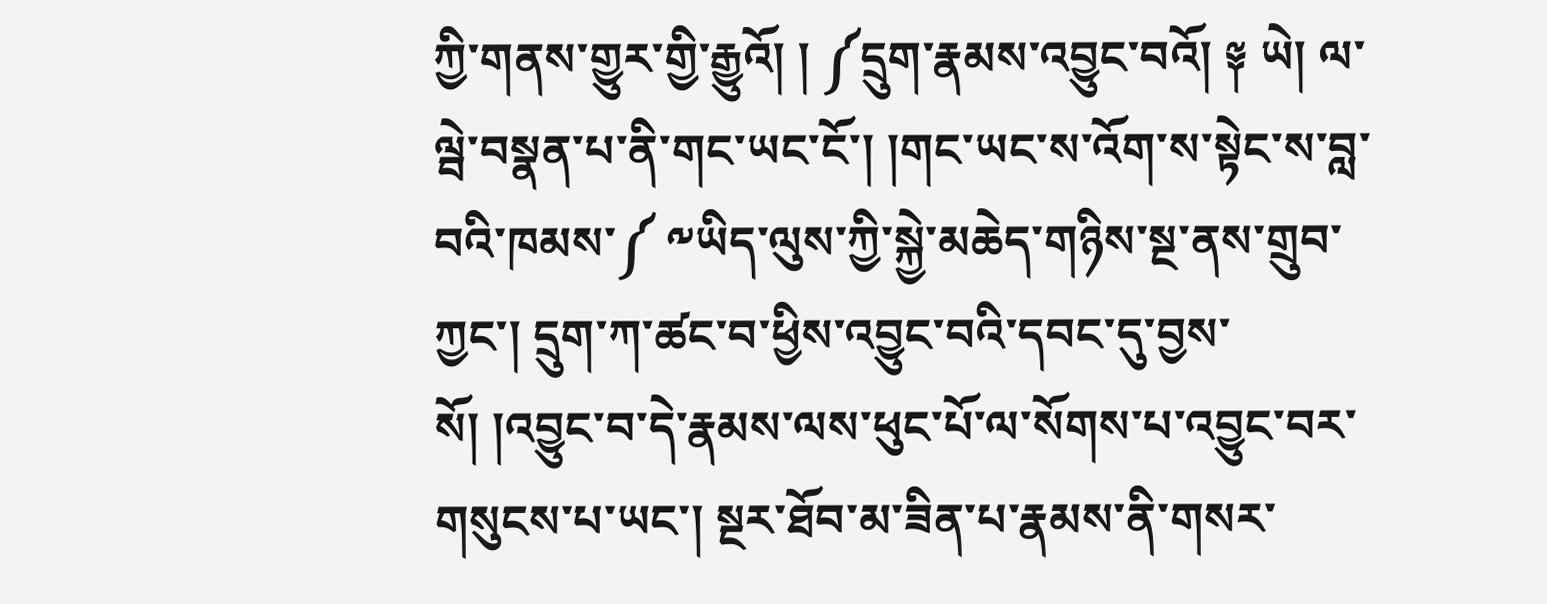ཀྱི་གནས་གྱུར་གྱི་རྒྱུའོ། ། ༼དྲུག་རྣམས་འབྱུང་བའོ། ༈ ཡེ། ལ་ལྦེ་བསྣན་པ་ནི་གང་ཡང་ངོ་། །གང་ཡང་ས་འོག་ས་སྟེང་ས་བླ་བའི་ཁམས་༼ ༸ཡིད་ལུས་ཀྱི་སྐྱེ་མཆེད་གཉིས་སྔ་ནས་གྲུབ་ཀྱང་། དྲུག་ཀ་ཚང་བ་ཕྱིས་འབྱུང་བའི་དབང་དུ་བྱས་སོ། །འབྱུང་བ་དེ་རྣམས་ལས་ཕུང་པོ་ལ་སོགས་པ་འབྱུང་བར་གསུངས་པ་ཡང་། སྔར་ཐོབ་མ་ཟིན་པ་རྣམས་ནི་གསར་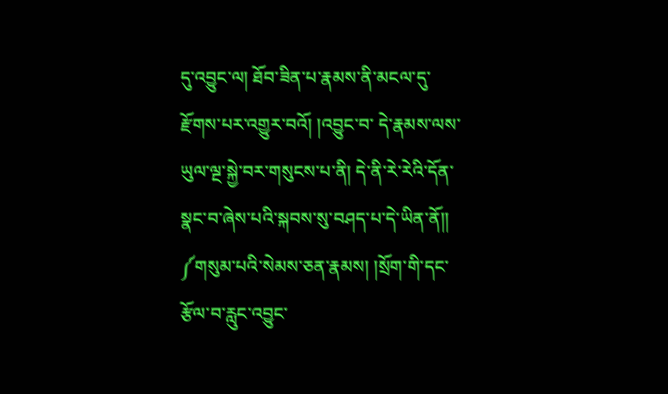དུ་འབྱུང་ལ། ཐོབ་ཟིན་པ་རྣམས་ནི་མངལ་དུ་རྫོགས་པར་འགྱུར་བའོ། །འབྱུང་བ་ དེ་རྣམས་ལས་ཡུལ་ལྔ་སྐྱེ་བར་གསུངས་པ་ནི། དེ་ནི་རེ་རེའི་དོན་སྣང་བ་ཞེས་པའི་སྐབས་སུ་བཤད་པ་དེ་ཡིན་ནོ།། ༼གསུམ་པའི་སེམས་ཅན་རྣམས། །སྲོག་གི་དང་རྩོལ་བ་རླུང་འབྱུང་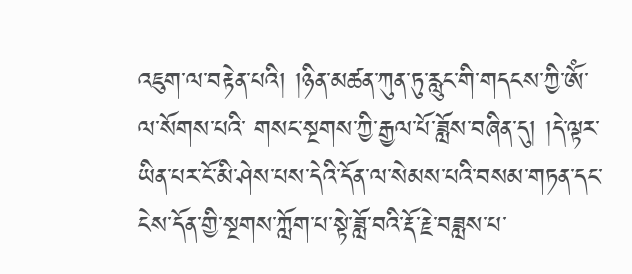འཇུག་ལ་བརྟེན་པའི། །ཉིན་མཚན་ཀུན་ཏུ་རླུང་གི་གདངས་ཀྱི་ཨོཾ་ལ་སོགས་པའི་ གསང་སྔགས་ཀྱི་རྒྱལ་པོ་ཟློས་བཞིན་དུ། །དེ་ལྟར་ཡིན་པར་ངོ་མི་ཤེས་པས་དེའི་དོན་ལ་སེམས་པའི་བསམ་གཏན་དང་ངེས་དོན་གྱི་སྔགས་ཀློག་པ་སྟེ་ཟློ་བའི་རྡོ་རྗེ་བཟླས་པ་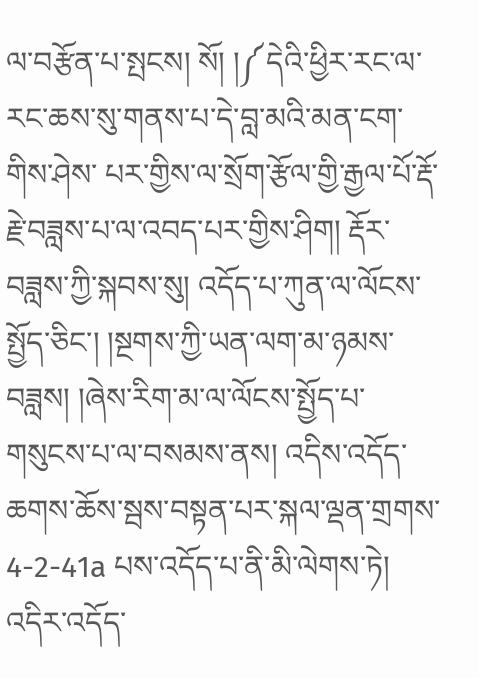ལ་བརྩོན་པ་སྤངས། སོ། །༼དེའི་ཕྱིར་རང་ལ་རང་ཆས་སུ་གནས་པ་དེ་བླ་མའི་མན་ངག་གིས་ཤེས་ པར་གྱིས་ལ་སྲོག་རྩོལ་གྱི་རྒྱལ་པོ་རྡོ་རྗེ་བཟླས་པ་ལ་འབད་པར་གྱིས་ཤིག། རྡོར་བཟླས་ཀྱི་སྐབས་སུ། འདོད་པ་ཀུན་ལ་ལོངས་སྤྱོད་ཅིང་། །སྔགས་ཀྱི་ཡན་ལག་མ་ཉམས་བཟླས། །ཞེས་རིག་མ་ལ་ལོངས་སྤྱོད་པ་གསུངས་པ་ལ་བསམས་ནས། འདིས་འདོད་ཆགས་ཆོས་སྦས་བསྟན་པར་སྐལ་ལྡན་གྲགས་ 4-2-41a པས་འདོད་པ་ནི་མི་ལེགས་ཏེ། འདིར་འདོད་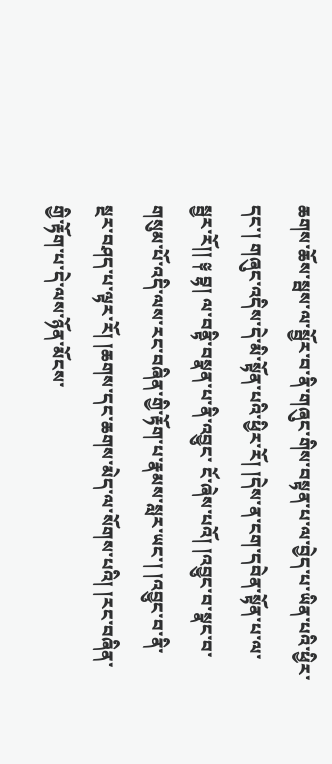ཆགས་ཆོས་སྦས་ལ་སྦྱོར་བ་ནི་གཞུང་གིས་བསྟན་པ་ལ་བྱེད་པ་ཡིན་པའི་ཕྱིར་དང་། གཞུང་འདིས་དེ་མི་སྟོན་པའི་ཕྱིར་རོ། །དེས་ན་ངག་དབེན་སྟོན་པ་ལ་སྦྱར་རོ།། ༈ བྷ། ལ་བནྟི་བསྣན་པ་ནི་འབྱུང་ ངོ་ཞེས་པའོ། །འབྱུང་བ་སྣང་བ་གསུམ་པོ་འདི་ལས་རང་བཞིན་གྱི་རྟོག་པ་རྣམས་སླར་ཡང་། །འབྱུང་བ་ནི་སྔར་བཤད་པ་ལྟར་རོ། །ཆགས་དང་ཆགས་མེད་ལ་སོགས་པའི། །རང་བཞིན་གྱི་རྟོག་པ་དེ་ལས་ཉོན་མོངས་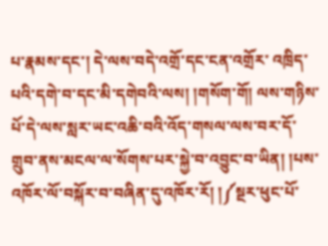པ་རྣམས་དང་། དེ་ལས་བདེ་འགྲོ་དང་ངན་འགྲོར་ འཁྲིད་པའི་དགེ་བ་དང་མི་དགེབའི་ལས། །གསོག་གོ། ལས་གཉིས་པོ་དེ་ལས་སླར་ཡང་འཆི་བའི་འོད་གསལ་ལས་བར་དོ་གྲུབ་ནས་མངལ་ལ་སོགས་པར་སྐྱེ་བ་འབྱུང་བ་ཡིན། །པས་འཁོར་ལོ་བསྐོར་བ་བཞིན་དུ་འཁོར་རོ། །༼སྔར་ཕུང་པོ་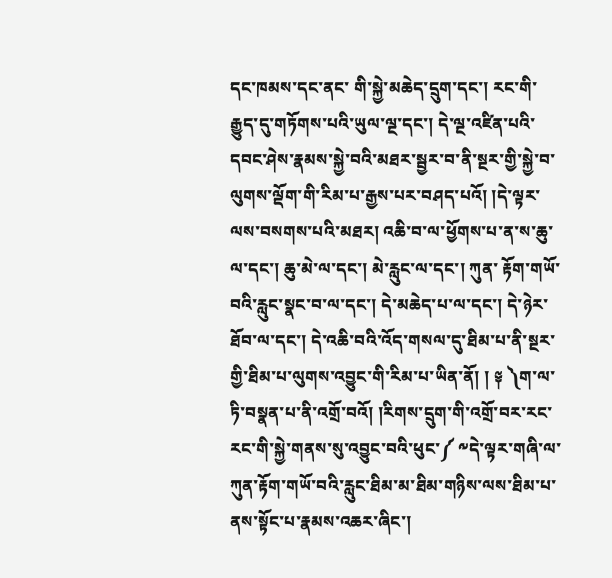དང་ཁམས་དང་ནང་ གི་སྐྱེ་མཆེད་དྲུག་དང་། རང་གི་རྒྱུད་དུ་གཏོགས་པའི་ཡུལ་ལྔ་དང་། དེ་ལྔ་འཛིན་པའི་དབང་ཤེས་རྣམས་སྐྱེ་བའི་མཐར་སྦྱར་བ་ནི་སྔར་གྱི་སྐྱེ་བ་ལུགས་ལྡོག་གི་རིམ་པ་རྒྱས་པར་བཤད་པའོ། །དེ་ལྟར་ལས་བསགས་པའི་མཐར། འཆི་བ་ལ་ཕྱོགས་པ་ན་ས་ཆུ་ལ་དང་། ཆུ་མེ་ལ་དང་། མེ་རླུང་ལ་དང་། ཀུན་ རྟོག་གཡོ་བའི་རླུང་སྣང་བ་ལ་དང་། དེ་མཆེད་པ་ལ་དང་། དེ་ཉེར་ཐོབ་ལ་དང་། དེ་འཆི་བའི་འོད་གསལ་དུ་ཐིམ་པ་ནི་སྔར་གྱི་ཐིམ་པ་ལུགས་འབྱུང་གི་རིམ་པ་ཡིན་ནོ། ། ༈ ༽ག་ལ་ཏི་བསྣན་པ་ནི་འགྲོ་བའོ། །རིགས་དྲུག་གི་འགྲོ་བར་རང་རང་གི་སྐྱེ་གནས་སུ་འབྱུང་བའི་ཕུང་༼ ༸དེ་ལྟར་གཞི་ལ་ཀུན་རྟོག་གཡོ་བའི་རླུང་ཐིམ་མ་ཐིམ་གཉིས་ལས་ཐིམ་པ་ནས་སྟོང་པ་རྣམས་འཆར་ཞིང་།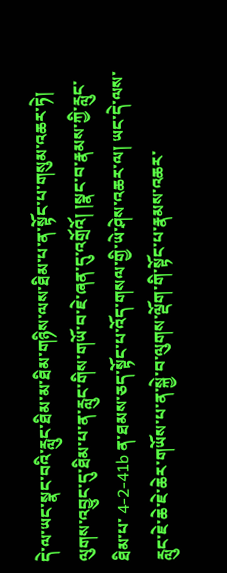དེ་ལ་ཡང་སྣང་བའི་རླུང་ཐིམ་མ་ཐིམ་གཉིས་ལས་ཐིམ་པ་ན་སྟོང་པ་གསུམ་འཆར་ཏེ། ལུགས་འབྱུང་དུ་ཐིམ་པ་ན་རླུང་གིས་གཡོ་བ་ཇེ་ཞན་དུ་འགྲོའོ། །སྣང་བ་རྣམས་ཀྱི་རླུང་ཐིམ་པ་ 4-2-41b ན་ཐམས་ཅད་སྟོང་པ་འོད་གསལ་གྱི་ཡེ་ཤེས་འཆར་ལ། ཡང་དེ་ལས་རླུང་ཇེ་ཆེ་ཇེ་ཆེར་གཡོས་པ་ན་སྐྱེ་བ་ལུགས་ལྡོག་གི་སྟོང་པ་རྣམས་འཆར་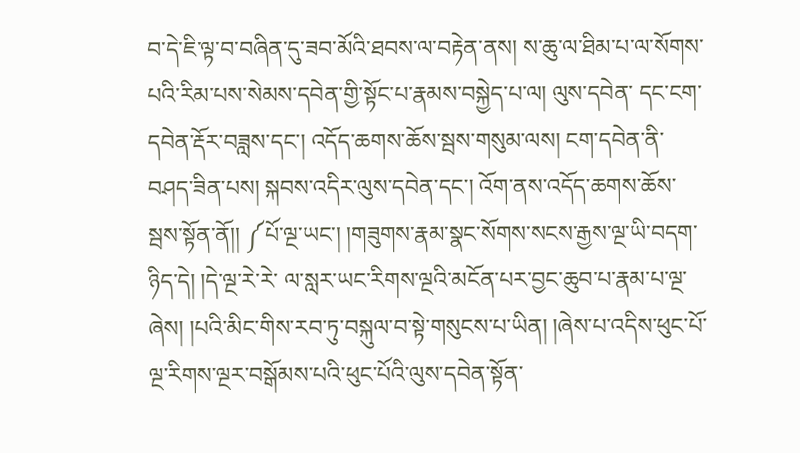བ་དེ་ཇི་ལྟ་བ་བཞིན་དུ་ཟབ་མོའི་ཐབས་ལ་བརྟེན་ནས། ས་ཆུ་ལ་ཐིམ་པ་ལ་སོགས་པའི་རིམ་པས་སེམས་དབེན་གྱི་སྟོང་པ་རྣམས་བསྐྱེད་པ་ལ། ལུས་དབེན་ དང་ངག་དབེན་རྡོར་བཟླས་དང་། འདོད་ཆགས་ཆོས་སྦས་གསུམ་ལས། ངག་དབེན་ནི་བཤད་ཟིན་པས། སྐབས་འདིར་ལུས་དབེན་དང་། འོག་ནས་འདོད་ཆགས་ཆོས་སྦས་སྟོན་ནོ།། ༼པོ་ལྔ་ཡང་། །གཟུགས་རྣམ་སྣང་སོགས་སངས་རྒྱས་ལྔ་ཡི་བདག་ཉིད་དེ། །དེ་ལྔ་རེ་རེ་ ལ་སླར་ཡང་རིགས་ལྔའི་མངོན་པར་བྱང་ཆུབ་པ་རྣམ་པ་ལྔ་ཞེས། །པའི་མིང་གིས་རབ་ཏུ་བསྐུལ་བ་སྟེ་གསུངས་པ་ཡིན། །ཞེས་པ་འདིས་ཕུང་པོ་ལྔ་རིགས་ལྔར་བསྒོམས་པའི་ཕུང་པོའི་ལུས་དབེན་སྟོན་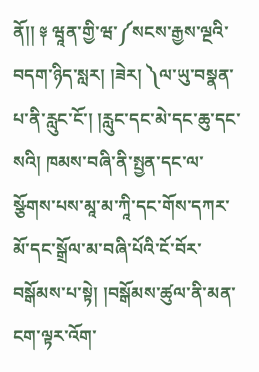ནོ།། ༈ ཝཱན་གྱི་ཝ་༼སངས་རྒྱས་ལྔའི་བདག་ཉིད་སླར། །ཟེར། ༽ལ་ཡུ་བསྣན་པ་ནི་རླུང་ངོ་། །རླུང་དང་མེ་དང་ཆུ་དང་སའི། ཁམས་བཞི་ནི་སྤྱན་དང་ལ་སྩོགས་པས་མཱ་མ་ཀཱི་དང་གོས་དཀར་མོ་དང་སྒྲོལ་མ་བཞི་པོའི་ངོ་བོར་བསྒོམས་པ་སྟེ། །བསྒོམས་ཚུལ་ནི་མན་ངག་ལྟར་འོག་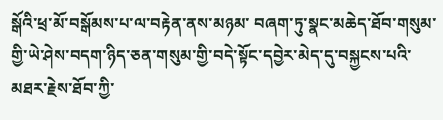སྒོའི་ཕྲ་མོ་བསྒོམས་པ་ལ་བརྟེན་ནས་མཉམ་ བཞག་ཏུ་སྣང་མཆེད་ཐོབ་གསུམ་གྱི་ཡེ་ཤེས་བདག་ཉིད་ཅན་གསུམ་གྱི་བདེ་སྟོང་དབྱེར་མེད་དུ་བསྐྱངས་པའི་མཐར་རྗེས་ཐོབ་ཀྱི་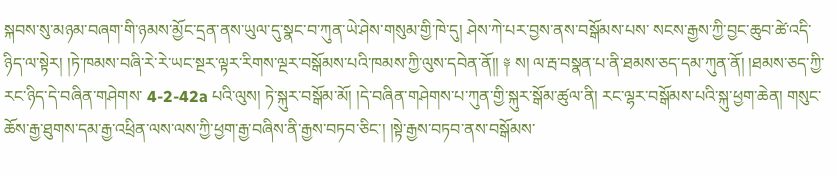སྐབས་སུ་མཉམ་བཞག་གི་ཉམས་མྱོང་དྲན་ནས་ཡུལ་དུ་སྣང་བ་ཀུན་ཡེ་ཤེས་གསུམ་གྱི་ཁེ་དུ། ཤེས་ཀེ་པར་བྱས་ནས་བསྒོམས་པས་ སངས་རྒྱས་ཀྱི་བྱང་ཆུབ་ཚེ་འདི་ཉིད་ལ་སྟེར། །ཏེ་ཁམས་བཞི་རེ་རེ་ཡང་སྔར་ལྟར་རིགས་ལྔར་བསྒོམས་པའི་ཁམས་ཀྱི་ལུས་དབེན་ནོ།། ༈ ས། ལ་རྦ་བསྣན་པ་ནི་ཐམས་ཅད་དམ་ཀུན་ནོ། །ཐམས་ཅད་ཀྱི་རང་ཉིད་དེ་བཞིན་གཤེགས་ 4-2-42a པའི་ལུས། ཏེ་སྐུར་བསྒོམ་མོ། །དེ་བཞིན་གཤེགས་པ་ཀུན་གྱི་སྐུར་སྒོམ་ཚུལ་ནི། རང་ལྷར་བསྒོམས་པའི་སྐུ་ཕྱག་ཆེན། གསུང་ཆོས་རྒྱ་ཐུགས་དམ་རྒྱ་འཕྲིན་ལས་ལས་ཀྱི་ཕྱག་རྒྱ་བཞིས་ནི་རྒྱས་བཏབ་ཅིང་། །སྟེ་རྒྱས་བཏབ་ནས་བསྒོམས་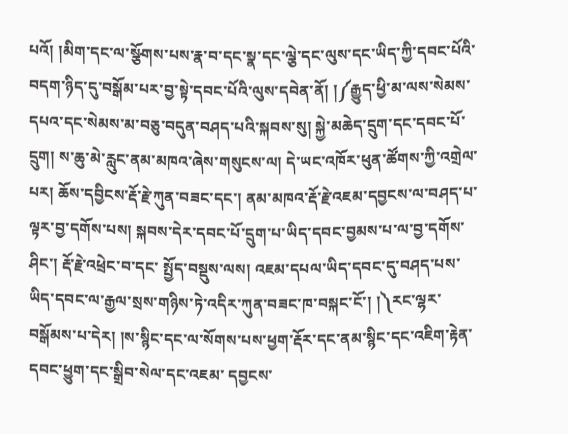པའོ། །མིག་དང་ལ་སྩོགས་པས་རྣ་བ་དང་སྣ་དང་ལྕེ་དང་ལུས་དང་ཡིད་ཀྱི་དབང་པོའི་བདག་ཉིད་དུ་བསྒོམ་པར་བྱ་སྟེ་དབང་པོའི་ལུས་དབེན་ནོ། །༼རྒྱུད་ཕྱི་མ་ལས་སེམས་དཔའ་དང་སེམས་མ་བཅུ་བདུན་བཤད་པའི་སྐབས་སུ། སྐྱེ་མཆེད་དྲུག་དང་དབང་པོ་དྲུག། ས་ཆུ་མེ་རླུང་ནམ་མཁའ་ཞེས་གསུངས་ལ། དེ་ཡང་འཁོར་ཕུན་ཚོགས་ཀྱི་འགྲེལ་པར། ཆོས་དབྱིངས་རྡོ་རྗེ་ཀུན་བཟང་དང་། ནམ་མཁའ་རྡོ་རྗེ་འཇམ་དབྱངས་ལ་བཤད་པ་ལྟར་བྱ་དགོས་པས། སྐབས་དེར་དབང་པོ་དྲུག་པ་ཡིད་དབང་བྱམས་པ་ལ་བྱ་དགོས་ཤིང་། རྡོ་རྗེ་འཕྲེང་བ་དང་ སྤྱོད་བསྡུས་ལས། འཇམ་དཔལ་ཡིད་དབང་དུ་བཤད་པས་ཡིད་དབང་ལ་རྒྱལ་སྲས་གཉིས་ཏེ་འདིར་ཀུན་བཟང་ཁ་བསྐང་ངོ་། །༽རང་ལྷར་བསྒོམས་པ་དེར། །ས་སྙིང་དང་ལ་སོགས་པས་ཕྱག་རྡོར་དང་ནམ་སྙིང་དང་འཇིག་རྟེན་དབང་ཕྱུག་དང་སྒྲིབ་སེལ་དང་འཇམ་ དབྱངས་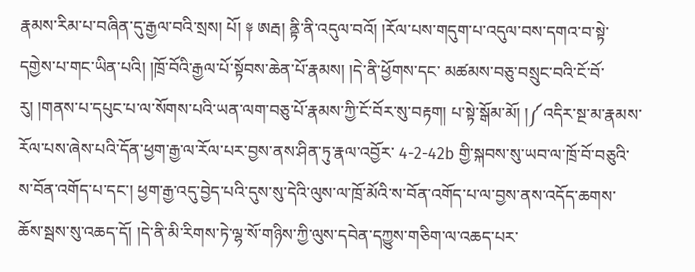རྣམས་རིམ་པ་བཞིན་དུ་རྒྱལ་བའི་སྲས། པོ། ༈ ཨརྦ། ནྟི་ནི་འདུལ་བའོ། །རོལ་པས་གདུག་པ་འདུལ་བས་དགའ་བ་སྟེ་དགྱེས་པ་གང་ཡིན་པའི། །ཁྲོ་བོའི་རྒྱལ་པོ་སྟོབས་ཆེན་པོ་རྣམས། །དེ་ནི་ཕྱོགས་དང་ མཚམས་བཅུ་བསྲུང་བའི་ངོ་བོ་རུ། །གནས་པ་དཔུང་པ་ལ་སོགས་པའི་ཡན་ལག་བཅུ་པོ་རྣམས་ཀྱི་ངོ་བོར་སུ་བརྟག། པ་སྟེ་སྒོམ་མོ། །༼འདིར་སྔ་མ་རྣམས་རོལ་པས་ཞེས་པའི་དོན་ཕྱག་རྒྱ་ལ་རོལ་པར་བྱས་ནས་ཤིན་ཏུ་རྣལ་འབྱོར་ 4-2-42b གྱི་སྐབས་སུ་ཡབ་ལ་ཁྲོ་བོ་བཅུའི་ས་བོན་འགོད་པ་དང་། ཕྱག་རྒྱ་འདུ་བྱེད་པའི་དུས་སུ་དེའི་ལུས་ལ་ཁྲོ་མོའི་ས་བོན་འགོད་པ་ལ་བྱས་ནས་འདོད་ཆགས་ཆོས་སྦས་སུ་འཆད་དོ། །དེ་ནི་མི་རིགས་ཏེ་ལྷ་སོ་གཉིས་ཀྱི་ལུས་དབེན་དཀྱུས་གཅིག་ལ་འཆད་པར་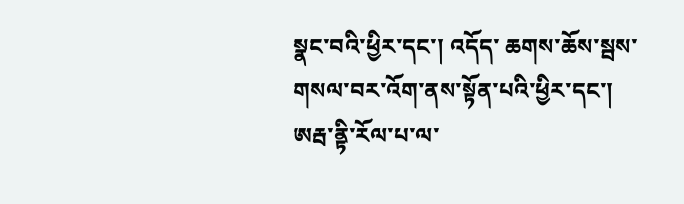སྣང་བའི་ཕྱིར་དང་། འདོད་ ཆགས་ཆོས་སྦས་གསལ་བར་འོག་ནས་སྟོན་པའི་ཕྱིར་དང་། ཨརྦ་ནྟི་རོལ་པ་ལ་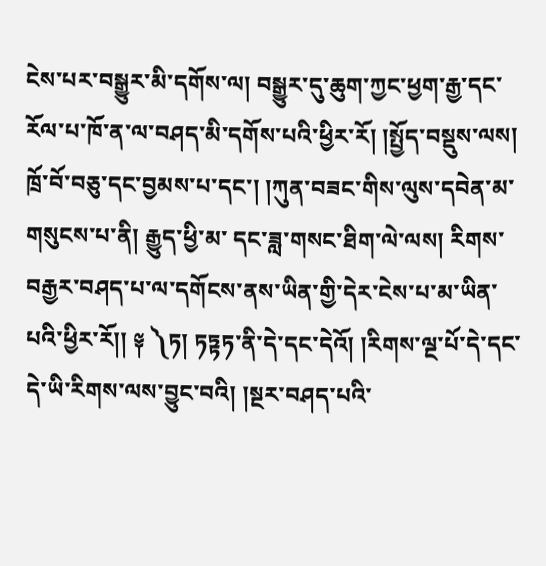ངེས་པར་བསྒྱུར་མི་དགོས་ལ། བསྒྱུར་དུ་ཆུག་ཀྱང་ཕྱག་རྒྱ་དང་རོལ་པ་ཁོ་ན་ལ་བཤད་མི་དགོས་པའི་ཕྱིར་རོ། །སྤྱོད་བསྡུས་ལས། ཁྲོ་བོ་བཅུ་དང་བྱམས་པ་དང་། །ཀུན་བཟང་གིས་ལུས་དབེན་མ་གསུངས་པ་ནི། རྒྱུད་ཕྱི་མ་ དང་ཟླ་གསང་ཐིག་ལེ་ལས། རིགས་བརྒྱར་བཤད་པ་ལ་དགོངས་ནས་ཡིན་གྱི་དེར་ངེས་པ་མ་ཡིན་པའི་ཕྱིར་རོ།། ༈ ༽ཏ། ཏཏྟཏ་ནི་དེ་དང་དེའོ། །རིགས་ལྔ་པོ་དེ་དང་དེ་ཡི་རིགས་ལས་བྱུང་བའི། །སྔར་བཤད་པའི་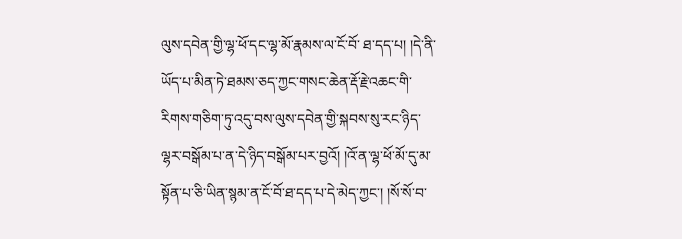ལུས་དབེན་གྱི་ལྷ་ཕོ་དང་ལྷ་མོ་རྣམས་ལ་ངོ་བོ་ ཐ་དད་པ། །དེ་ནི་ཡོད་པ་མིན་ཏེ་ཐམས་ཅད་ཀྱང་གསང་ཆེན་རྡོ་རྗེ་འཆང་གི་རིགས་གཅིག་ཏུ་འདུ་བས་ལུས་དབེན་གྱི་སྐབས་སུ་རང་ཉིད་ལྷར་བསྒོམ་པ་ན་དེ་ཉིད་བསྒོམ་པར་བྱའོ། །འོ་ན་ལྷ་ཕོ་མོ་དུ་མ་སྟོན་པ་ཅི་ཡིན་སྙམ་ན་ངོ་བོ་ཐ་དད་པ་དེ་མེད་ཀྱང་། །སོ་སོ་བ་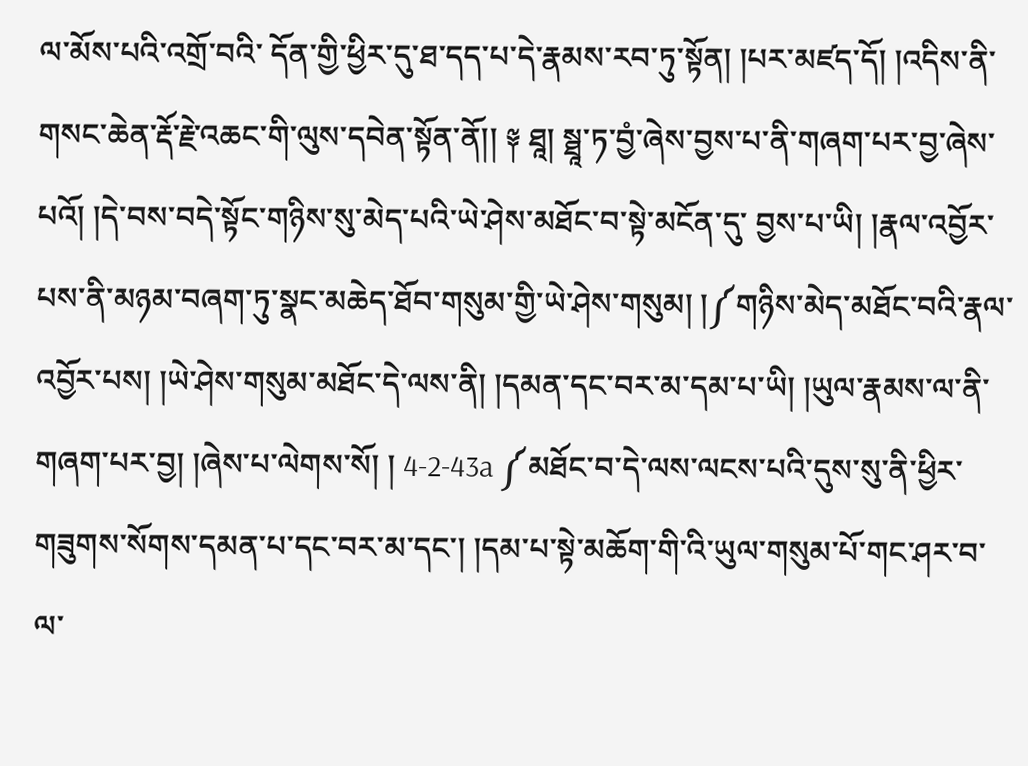ལ་མོས་པའི་འགྲོ་བའི་ དོན་གྱི་ཕྱིར་དུ་ཐ་དད་པ་དེ་རྣམས་རབ་ཏུ་སྟོན། །པར་མཛད་དོ། །འདིས་ནི་གསང་ཆེན་རྡོ་རྗེ་འཆང་གི་ལུས་དབེན་སྟོན་ནོ།། ༈ ཐཱ། སྠཱ་ཏ་བྱཾ་ཞེས་བྱས་པ་ནི་གཞག་པར་བྱ་ཞེས་པའོ། །དེ་བས་བདེ་སྟོང་གཉིས་སུ་མེད་པའི་ཡེ་ཤེས་མཐོང་བ་སྟེ་མངོན་དུ་ བྱས་པ་ཡི། །རྣལ་འབྱོར་པས་ནི་མཉམ་བཞག་ཏུ་སྣང་མཆེད་ཐོབ་གསུམ་གྱི་ཡེ་ཤེས་གསུམ། །༼གཉིས་མེད་མཐོང་བའི་རྣལ་འབྱོར་པས། །ཡེ་ཤེས་གསུམ་མཐོང་དེ་ལས་ནི། །དམན་དང་བར་མ་དམ་པ་ཡི། །ཡུལ་རྣམས་ལ་ནི་གཞག་པར་བྱ། །ཞེས་པ་ལེགས་སོ། ། 4-2-43a ༼མཐོང་བ་དེ་ལས་ལངས་པའི་དུས་སུ་ནི་ཕྱིར་གཟུགས་སོགས་དམན་པ་དང་བར་མ་དང་། །དམ་པ་སྟེ་མཆོག་གི་འི་ཡུལ་གསུམ་པོ་གང་ཤར་བ་ལ་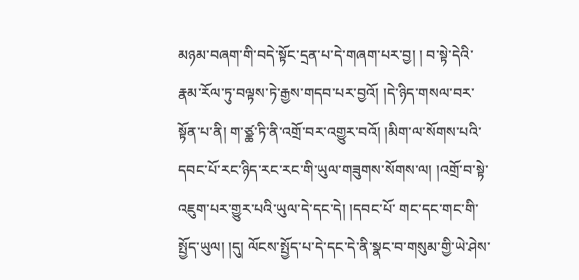མཉམ་བཞག་གི་བདེ་སྟོང་དྲན་པ་དེ་གཞག་པར་བྱ། ། བ་སྟེ་དེའི་རྣམ་རོལ་ཏུ་བལྟས་ཏེ་རྒྱས་གདབ་པར་བྱའོ། །དེ་ཉིད་གསལ་བར་སྟོན་པ་ནི། ག་ཙྪ་ཏི་ནི་འགྲོ་བར་འགྱུར་བའོ། །མིག་ལ་སོགས་པའི་དབང་པོ་རང་ཉིད་རང་རང་གི་ཡུལ་གཟུགས་སོགས་ལ། །འགྲོ་བ་སྟེ་འཇུག་པར་གྱུར་པའི་ཡུལ་དེ་དང་དེ། །དབང་པོ་ གང་དང་གང་གི་སྤྱོད་ཡུལ། །དུ། ལོངས་སྤྱོད་པ་དེ་དང་དེ་ནི་སྣང་བ་གསུམ་གྱི་ཡེ་ཤེས་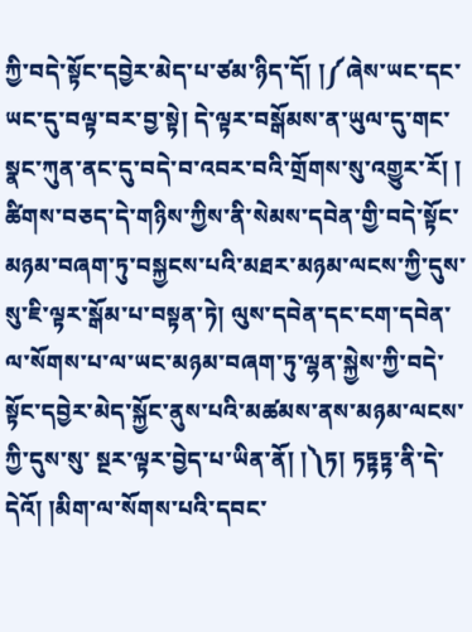ཀྱི་བདེ་སྟོང་དབྱེར་མེད་པ་ཙམ་ཉིད་དོ། །༼ཞེས་ཡང་དང་ཡང་དུ་བལྟ་བར་བྱ་སྟེ། དེ་ལྟར་བསྒོམས་ན་ཡུལ་དུ་གང་སྣང་ཀུན་ནང་དུ་བདེ་བ་འབར་བའི་གྲོགས་སུ་འགྱུར་རོ། ། ཚིགས་བཅད་དེ་གཉིས་ཀྱིས་ནི་སེམས་དབེན་གྱི་བདེ་སྟོང་མཉམ་བཞག་ཏུ་བསྐྱངས་པའི་མཐར་མཉམ་ལངས་ཀྱི་དུས་སུ་ཇི་ལྟར་སྒོམ་པ་བསྟན་ཏེ། ལུས་དབེན་དང་ངག་དབེན་ལ་སོགས་པ་ལ་ཡང་མཉམ་བཞག་ཏུ་ལྷན་སྐྱེས་ཀྱི་བདེ་སྟོང་དབྱེར་མེད་སྐྱོང་ནུས་པའི་མཚམས་ནས་མཉམ་ལངས་ཀྱི་དུས་སུ་ སྔར་ལྟར་བྱེད་པ་ཡིན་ནོ། །༽ཏ། ཏཏྟཏྟ་ནི་དེ་དེའོ། །མིག་ལ་སོགས་པའི་དབང་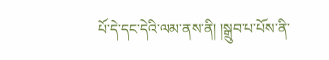པོ་དེ་དང་དེའི་ལམ་ནས་ནི། །སྒྲུབ་པ་པོས་ནི་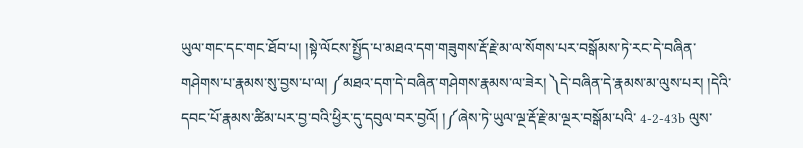ཡུལ་གང་དང་གང་ཐོབ་པ། །སྟེ་ལོངས་སྤྱོད་པ་མཐའ་དག་གཟུགས་རྡོ་རྗེ་མ་ལ་སོགས་པར་བསྒོམས་ཏེ་རང་དེ་བཞིན་ གཤེགས་པ་རྣམས་སུ་བྱས་པ་ལ། ༼མཐའ་དག་དེ་བཞིན་གཤེགས་རྣམས་ལ་ཟེར། ༽དེ་བཞིན་དེ་རྣམས་མ་ལུས་པར། །དེའི་དབང་པོ་རྣམས་ཚིམ་པར་བྱ་བའི་ཕྱིར་དུ་དབུལ་བར་བྱའོ། །༼ཞེས་ཏེ་ཡུལ་ལྔ་རྡོ་རྗེ་མ་ལྔར་བསྒོམ་པའི་ 4-2-43b ལུས་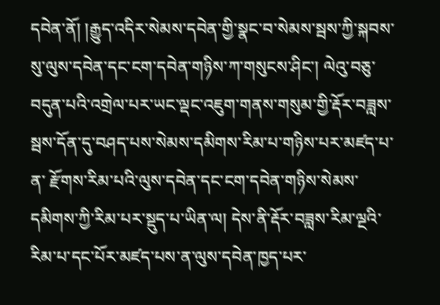དབེན་ནོ། །རྒྱུད་འདིར་སེམས་དབེན་གྱི་སྣང་བ་སེམས་སྦས་ཀྱི་སྐབས་སུ་ལུས་དབེན་དང་ངག་དབེན་གཉིས་ཀ་གསུངས་ཤིང་། ལེའུ་བཅུ་བདུན་པའི་འགྲེལ་པར་ཡང་ལྡང་འཇུག་གནས་གསུམ་གྱི་རྡོར་བཟླས་སྦས་དོན་དུ་བཤད་པས་སེམས་དམིགས་རིམ་པ་གཉིས་པར་མཛད་པ་ན་ རྫོགས་རིམ་པའི་ལུས་དབེན་དང་ངག་དབེན་གཉིས་སེམས་དམིགས་ཀྱི་རིམ་པར་སྡུད་པ་ཡིན་ལ། དེས་ནི་རྡོར་བཟླས་རིམ་ལྔའི་རིམ་པ་དང་པོར་མཛད་པས་ན་ལུས་དབེན་ཁྱད་པར་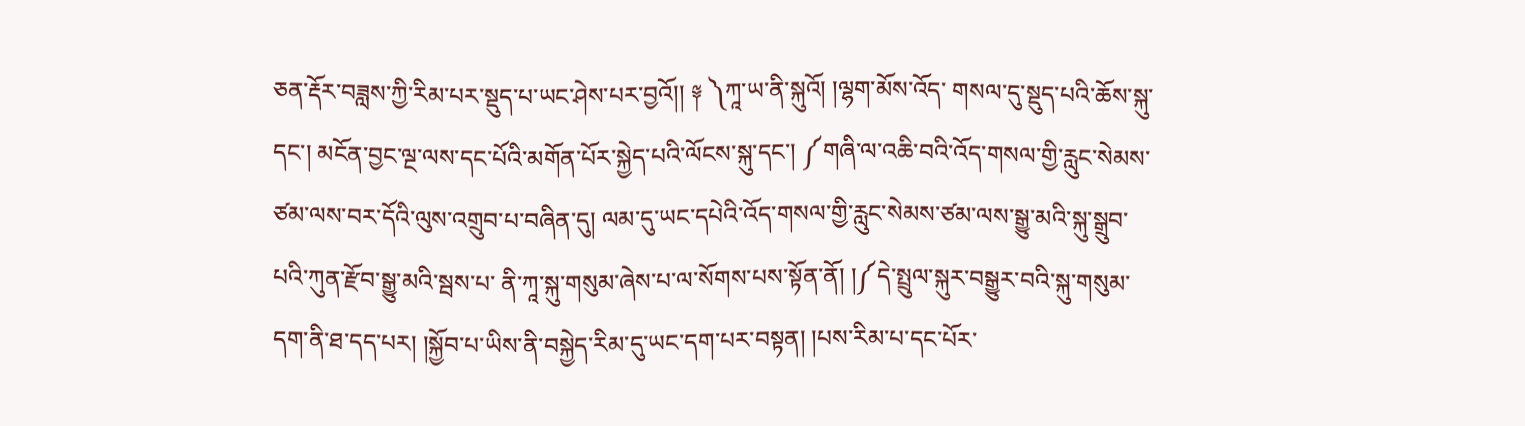ཅན་རྡོར་བཟླས་ཀྱི་རིམ་པར་སྡུད་པ་ཡང་ཤེས་པར་བྱའོ།། ༈ ༽ཀཱ་ཡ་ནི་སྐུའོ། །ལྷག་མོས་འོད་ གསལ་དུ་སྡུད་པའི་ཆོས་སྐུ་དང་། མངོན་བྱང་ལྔ་ལས་དང་པོའི་མགོན་པོར་སྐྱེད་པའི་ལོངས་སྐུ་དང་། ༼གཞི་ལ་འཆི་བའི་འོད་གསལ་གྱི་རླུང་སེམས་ཙམ་ལས་བར་དོའི་ལུས་འགྲུབ་པ་བཞིན་དུ། ལམ་དུ་ཡང་དཔེའི་འོད་གསལ་གྱི་རླུང་སེམས་ཙམ་ལས་སྒྱུ་མའི་སྐུ་སྒྲུབ་པའི་ཀུན་རྫོབ་སྒྱུ་མའི་སྦས་པ་ ནི་ཀཱ་སྐུ་གསུམ་ཞེས་པ་ལ་སོགས་པས་སྟོན་ནོ། །༼དེ་སྤྲུལ་སྐུར་བསྒྱུར་བའི་སྐུ་གསུམ་དག་ནི་ཐ་དད་པར། །སྐྱོབ་པ་ཡིས་ནི་བསྐྱེད་རིམ་དུ་ཡང་དག་པར་བསྟན། །པས་རིམ་པ་དང་པོར་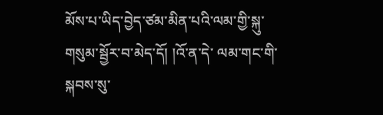མོས་པ་ཡིད་བྱེད་ཙམ་མིན་པའི་ལམ་གྱི་སྐུ་གསུམ་སྦྱོར་བ་མེད་དོ། །འོ་ན་དེ་ ལམ་གང་གི་སྐབས་སུ་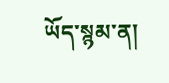ཡོད་སྙམ་ན།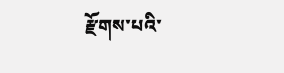རྫོགས་པའི་